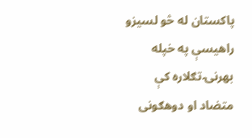پاکستان له څو لسیزو راهیسې په خپله بهرنۍ تګلاره کې متضاد او دوهګونی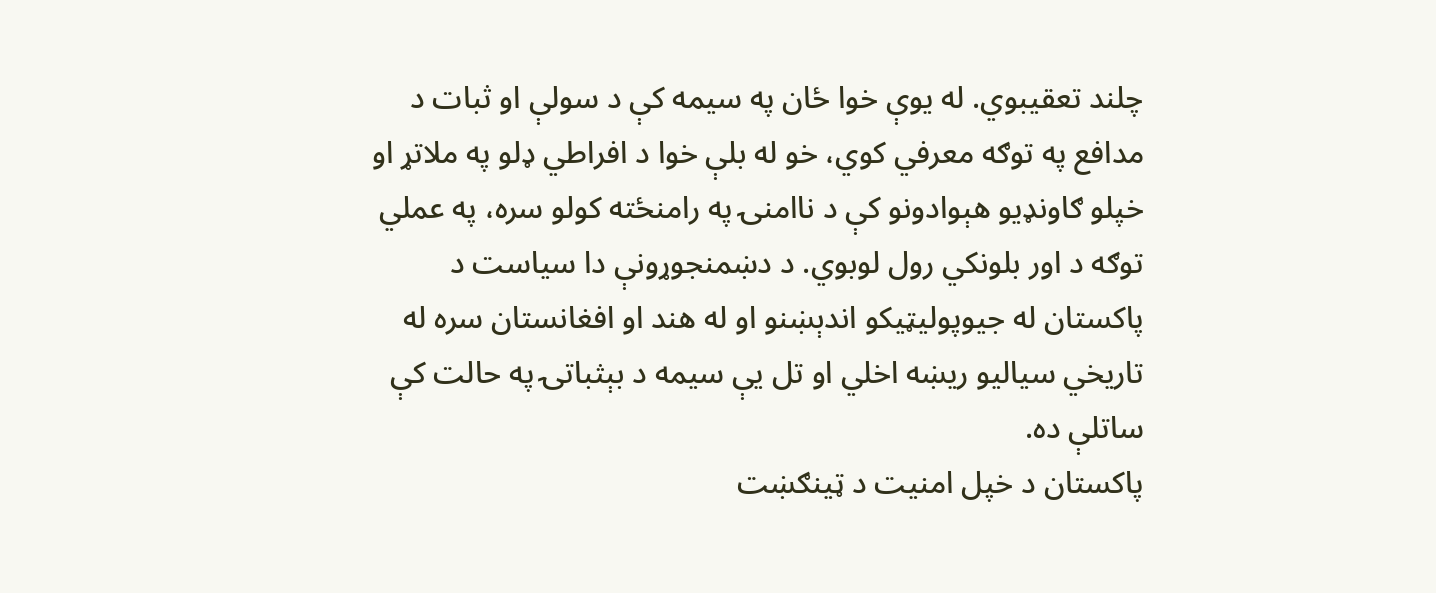چلند تعقیبوي. له یوې خوا ځان په سیمه کې د سولې او ثبات د مدافع په توګه معرفي کوي، خو له بلې خوا د افراطي ډلو په ملاتړ او خپلو ګاونډیو هېوادونو کې د ناامنۍ په رامنځته کولو سره، په عملي توګه د اور بلونکي رول لوبوي. د دښمنجوړونې دا سیاست د پاکستان له جیوپولیټیکو اندېښنو او له هند او افغانستان سره له تاریخي سیالیو ریښه اخلي او تل یې سیمه د بېثباتۍ په حالت کې ساتلې ده.
پاکستان د خپل امنیت د ټینګښت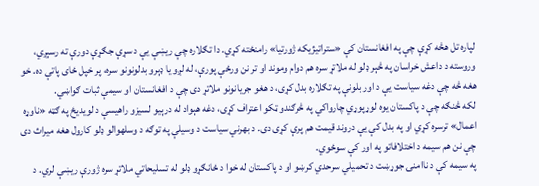لپاره تل هڅه کړې چې په افغانستان کې «ستراتیژیکه ژورتیا» رامنځته کړي. دا تګلاره چې ریښې یې د سړې جګړې دورې ته رسېږي، وروسته د داعش خراسان په څېر ډلو له ملاتړ سره هم دوام وموند او تر نن ورځې پورې، له لږو یا ډېرو بدلونونو سره، پر خپل ځای پاتې ده. خو هغه څه چې دغه سیاست یې د اور بلونې په تګلاره بدل کړی، د هغو جریانونو ملاتړ دی چې د افغانستان او سیمې ثبات ګواښي.
لکه څنګه چې د پاکستان یوه لوړپوړي چارواکي په څرګندو ټکو اعتراف کړی، دغه هېواد له درېیو لسیزو راهیسې د لویدیځ په ګټه «ناوړه اعمال» ترسره کړي او په بدل کې یې دروند قیمت هم پرې کړی دی. د بهرني سیاست د وسیلې په توګه د وسلهوالو ډلو کارول هغه میراث دی چې نن هم سیمه د اختلافاتو په اور کې سوځوي.
په سیمه کې د ناامنۍ جوړښت د تحمیلي سرحدي کرښو او د پاکستان له خوا د ځانګړو ډلو له تسلیحاتي ملاتړ سره ژورې ریښې لري. د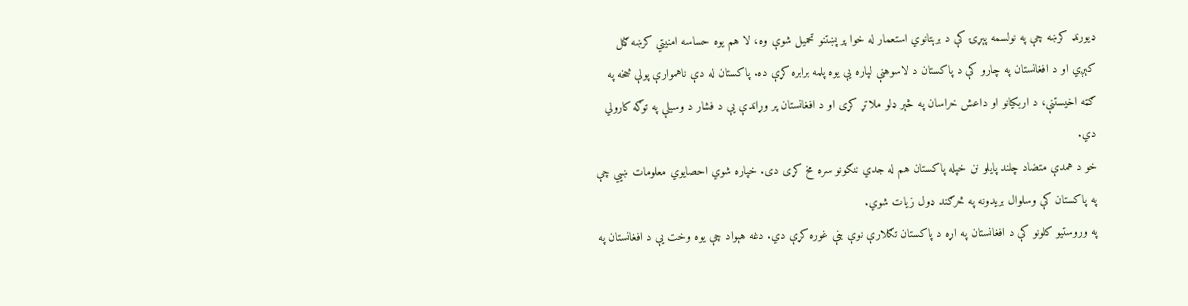ډیورنډ کرښه چې په نولسمه پېړۍ کې د برېتانوي استعمار له خوا پر پښتنو تحمیل شوې وه، لا هم یوه حساسه امنیتي کرښه ګڼل کېږي او د افغانستان په چارو کې د پاکستان د لاسوهنې لپاره یې یوه پلمه برابره کړې ده. پاکستان له دې ناهموارې پولې څخه په ګټه اخیستنې، د اربکیانو او داعش خراسان په څېر ډلو ملاتړ کړی او د افغانستان پر وړاندې یې د فشار د وسیلې په توګه کارولي دي.
خو د همدې متضاد چلند پایلو نن خپله پاکستان هم له جدي ننګونو سره مخ کړی دی. خپاره شوي احصایوي معلومات ښيي چې په پاکستان کې وسلوال بریدونه په څرګند ډول زیات شوي.
په وروستیو کلونو کې د افغانستان په اړه د پاکستان تګلارې نوې بڼې غوره کړې دي. دغه هېواد چې یوه وخت یې د افغانستان په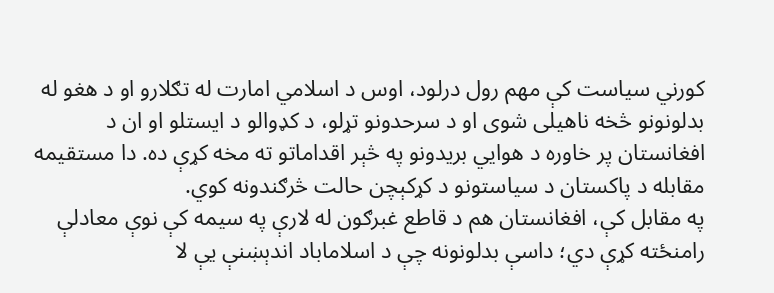کورني سیاست کې مهم رول درلود، اوس د اسلامي امارت له تګلارو او د هغو له بدلونونو څخه ناهیلی شوی او د سرحدونو تړلو، د کډوالو د ایستلو او ان د افغانستان پر خاوره د هوايي بریدونو په څېر اقداماتو ته مخه کړې ده. دا مستقیمه مقابله د پاکستان د سیاستونو د کړکېچن حالت څرګندونه کوي.
په مقابل کې، افغانستان هم د قاطع غبرګون له لارې په سیمه کې نوې معادلې رامنځته کړې دي؛ داسې بدلونونه چې د اسلاماباد اندېښنې یې لا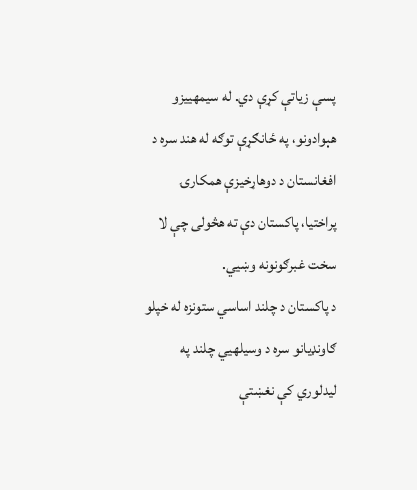پسې زیاتې کړې دي. له سیمهییزو هېوادونو، په ځانګړې توګه له هند سره د افغانستان د دوهاړخیزې همکارۍ پراختیا، پاکستان دې ته هڅولی چې لا سخت غبرګونونه وښيي.
د پاکستان د چلند اساسي ستونزه له خپلو ګاونډیانو سره د وسیلهيي چلند په لیدلوري کې نغښتې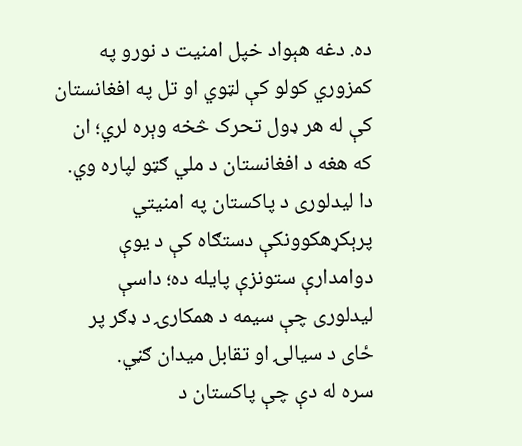ده. دغه هېواد خپل امنیت د نورو په کمزوري کولو کې لټوي او تل په افغانستان کې له هر ډول تحرک څخه وېره لري؛ ان که هغه د افغانستان د ملي ګټو لپاره وي. دا لیدلوری د پاکستان په امنیتي پرېکړهکوونکې دستګاه کې د یوې دوامدارې ستونزې پایله ده؛ داسې لیدلوری چې سیمه د همکارۍ د ډګر پر ځای د سیالۍ او تقابل میدان ګڼي.
سره له دې چې پاکستان د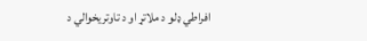افراطي ډلو د ملاتړ او د تاوتریخوالي د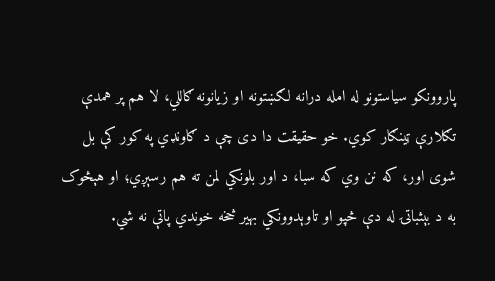پاروونکو سیاستونو له امله درانه لګښتونه او زیانونه ګاللي، لا هم پر همدې تګلارې ټینګار کوي. خو حقیقت دا دی چې د ګاونډي په کور کې بل شوی اور، که نن وي که سبا، د اور بلونکي لمن ته هم رسېږي؛ او هېڅوک به د بېثباتۍ له دې څپو او تاوېدوونکي بهیر څخه خوندي پاتې نه شي.